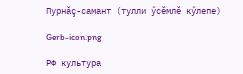Пурнăç-самант (тулли ӳсĕмлĕ кӳлепе)

Gerb-icon.png

РФ культура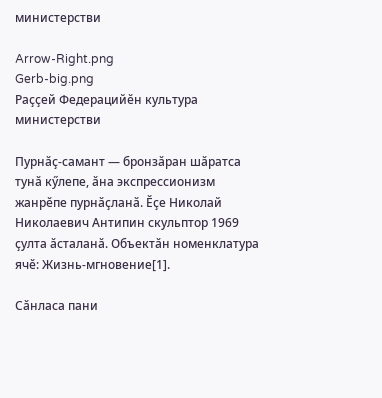министерстви

Arrow-Right.png
Gerb-big.png
Раҫҫей Федерацийӗн культура министерстви

Пурнӑҫ-самант — бронзӑран шӑратса тунӑ кӳлепе, ӑна экспрессионизм жанрӗпе пурнӑҫланӑ. Ӗҫе Николай Николаевич Антипин скульптор 1969 ҫулта ӑсталанӑ. Объектӑн номенклатура ячӗ: Жизнь-мгновение[1].

Сӑнласа пани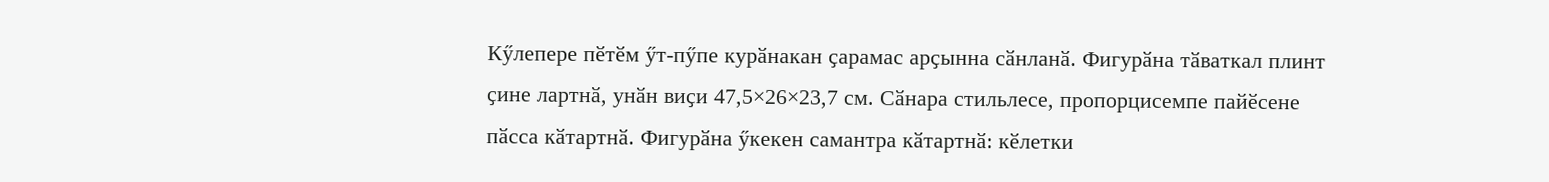Кӳлепере пӗтӗм ӳт-пӳпе курӑнакан ҫарамас арҫынна сӑнланӑ. Фигурӑна тӑваткал плинт ҫине лартнӑ, унӑн виҫи 47,5×26×23,7 см. Сӑнара стильлесе, пропорцисемпе пайӗсене пӑсса кӑтартнӑ. Фигурӑна ӳкекен самантра кӑтартнӑ: кӗлетки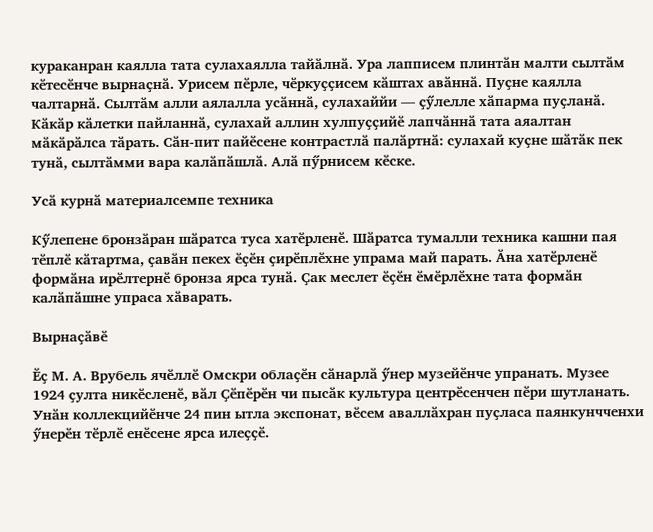кураканран каялла тата сулахаялла тайӑлнӑ. Ура лапписем плинтӑн малти сылтӑм кӗтесӗнче вырнаҫнӑ. Урисем пӗрле, чӗркуҫҫисем кӑштах авӑннӑ. Пуҫне каялла чалтарнӑ. Сылтӑм алли аялалла усӑннӑ, сулахаййи — ҫӳлелле хӑпарма пуҫланӑ. Кӑкӑр кӑлетки пайланнӑ, сулахай аллин хулпуҫҫийӗ лапчӑннӑ тата аяалтан мӑкӑрӑлса тӑрать. Сӑн-пит пайӗсене контрастлӑ палӑртнӑ: сулахай куҫне шӑтӑк пек тунӑ, сылтӑмми вара калӑпӑшлӑ. Алӑ пӳрнисем кӗске.

Усӑ курнӑ материалсемпе техника

Кӳлепене бронзӑран шӑратса туса хатӗрленӗ. Шӑратса тумалли техника кашни пая тӗплӗ кӑтартма, ҫавӑн пекех ӗҫӗн ҫирӗплӗхне упрама май парать. Ӑна хатӗрленӗ формӑна ирӗлтернӗ бронза ярса тунӑ. Ҫак меслет ӗҫӗн ӗмӗрлӗхне тата формӑн калӑпӑшне упраса хӑварать.

Вырнаҫӑвӗ

Ӗҫ М. А. Врубель ячӗллӗ Омскри облаҫӗн сӑнарлӑ ӳнер музейӗнче упранать. Музее 1924 ҫулта никӗсленӗ, вӑл Ҫӗпӗрӗн чи пысӑк культура центрӗсенчен пӗри шутланать. Унӑн коллекцийӗнче 24 пин ытла экспонат, вӗсем аваллӑхран пуҫласа паянкунчченхи ӳнерӗн тӗрлӗ енӗсене ярса илеҫҫӗ.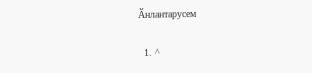Ӑнлантарусем

  1. ^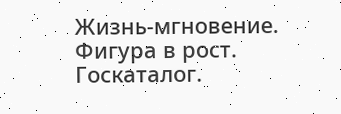Жизнь-мгновение. Фигура в рост. Госкаталог.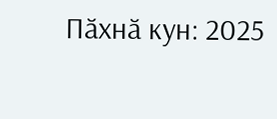Пӑхнӑ кун: 2025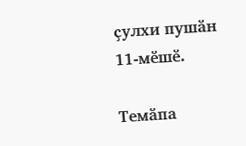ҫулхи пушӑн 11-мӗшӗ.

Темӑпа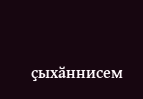ҫыхӑннисем